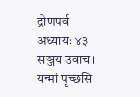द्रोणपर्व
अध्यायः ४३
सञ्जय उवाच।
यन्मां पृच्छसि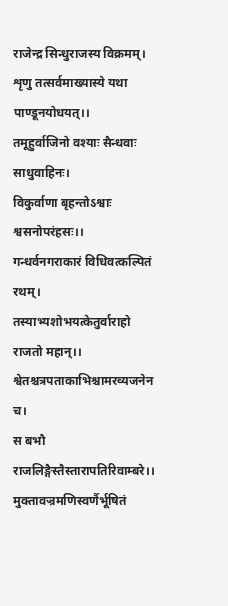राजेन्द्र सिन्धुराजस्य विक्रमम्।
शृणु तत्सर्वमाख्यास्ये यथा पाण्डूनयोधयत्।।
तमूहुर्वाजिनो वश्याः सैन्धवाः साधुवाहिनः।
विकुर्वाणा बृहन्तोऽश्वाः श्वसनोपरंहसः।।
गन्धर्वनगराकारं विधिवत्कल्पितं रथम्।
तस्याभ्यशोभयत्केतुर्वाराहो राजतो महान्।।
श्वेतश्चत्रपताकाभिश्चामरव्यजनेन च।
स बभौ राजलिङ्गैस्तैस्तारापतिरिवाम्बरे।।
मुक्तावज्रमणिस्वर्णैर्भूषितं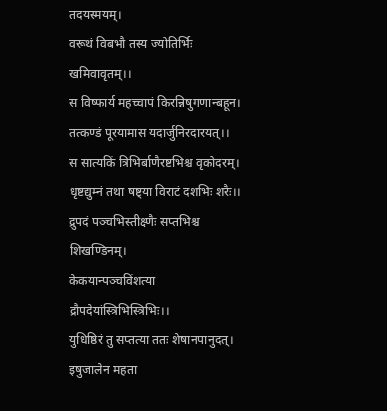तदयस्मयम्।
वरूथं विबभौ तस्य ज्योतिर्भिः खमिवावृतम्।।
स विष्फार्य महच्चापं किरन्निषुगणान्बहून।
तत्कण्डं पूरयामास यदार्जुनिरदारयत्।।
स सात्यकिं त्रिभिर्बाणैरष्टभिश्च वृकोदरम्।
धृष्टद्युम्नं तथा षष्ट्या विराटं दशभिः शरैः।।
द्रुपदं पञ्चभिस्तीक्ष्णैः सप्तभिश्च शिखण्डिनम्।
केकयान्पञ्चविंशत्या द्रौपदेयांस्त्रिभिस्त्रिभिः।।
युधिष्ठिरं तु सप्तत्या ततः शेषानपानुदत्।
इषुजालेन महता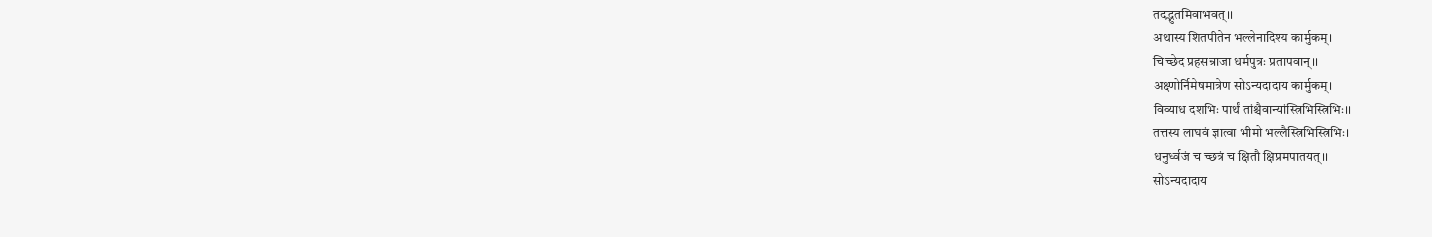तदद्भुतमिवाभवत्।।
अथास्य शितपीतेन भल्लेनादिश्य कार्मुकम्।
चिच्छेद प्रहसन्राजा धर्मपुत्रः प्रतापवान्।।
अक्ष्णोर्निमेषमात्रेण सोऽन्यदादाय कार्मुकम्।
विव्याध दशभिः पार्थं तांश्चैवान्यांस्त्रिभिस्त्रिभिः।।
तत्तस्य लाघवं ज्ञात्वा भीमो भल्लैस्त्रिभिस्त्रिभिः।
धनुर्ध्वजं च च्छत्रं च क्षितौ क्षिप्रमपातयत्।।
सोऽन्यदादाय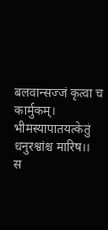बलवान्सज्जं कृत्वा च कार्मुकम्।
भीमस्यापातयत्केतुं धनुरश्वांश्च मारिष।।
स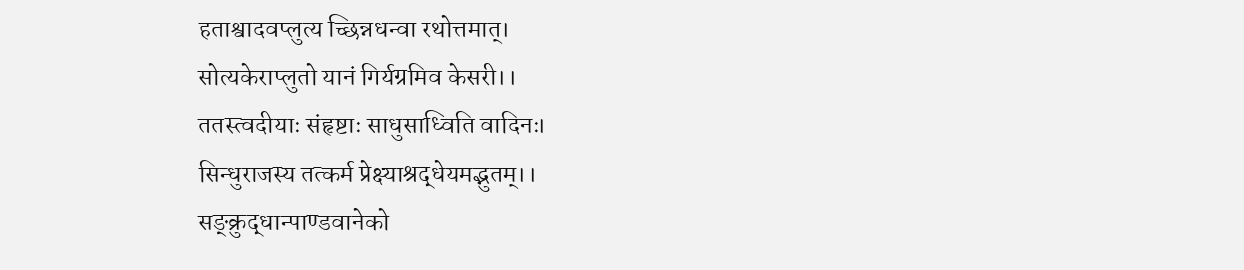हताश्वादवप्लुत्य च्छिन्नधन्वा रथोत्तमात्।
सोत्यकेराप्लुतो यानं गिर्यग्रमिव केसरी।।
ततस्त्वदीयाः संहृष्टाः साधुसाध्विति वादिनः।
सिन्धुराजस्य तत्कर्म प्रेक्ष्याश्रद्धेयमद्भुतम्।।
सङ्क्रुद्धान्पाण्डवानेको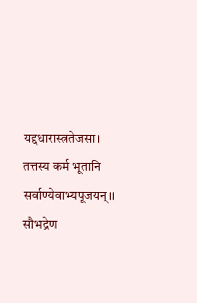यद्दधारास्त्रतेजसा।
तत्तस्य कर्म भूतानि सर्वाण्येवाभ्यपूजयन्।।
सौभद्रेण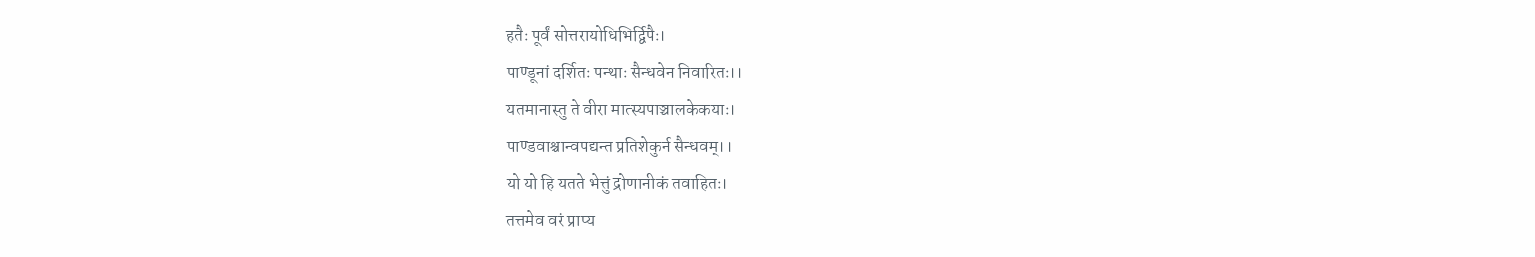हतैः पूर्वं सोत्तरायोधिभिर्द्विपैः।
पाण्डूनां दर्शितः पन्थाः सैन्धवेन निवारितः।।
यतमानास्तु ते वीरा मात्स्यपाञ्चालकेकयाः।
पाण्डवाश्चान्वपद्यन्त प्रतिशेकुर्न सैन्धवम्।।
यो यो हि यतते भेत्तुं द्रोणानीकं तवाहितः।
तत्तमेव वरं प्राप्य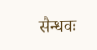सैन्धवः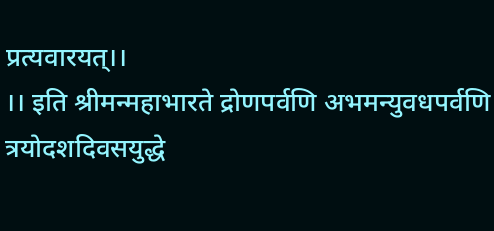प्रत्यवारयत्।।
।। इति श्रीमन्महाभारते द्रोणपर्वणि अभमन्युवधपर्वणि
त्रयोदशदिवसयुद्धे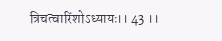त्रिचत्वारिंशोऽध्यायः।। 43 ।।